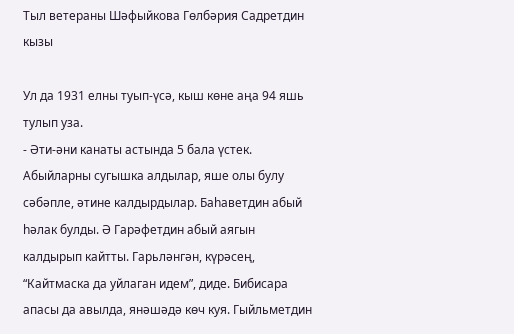Тыл ветераны Шәфыйкова Гөлбәрия Садретдин кызы

Ул да 1931 елны туып-үсә, кыш көне аңа 94 яшь тулып уза.
- Әти-әни канаты астында 5 бала үстек. Абыйларны сугышка алдылар, яше олы булу сәбәпле, әтине калдырдылар. Баһаветдин абый һәлак булды. Ә Гарәфетдин абый аягын калдырып кайтты. Гарьләнгән, күрәсең, “Кайтмаска да уйлаган идем”, диде. Бибисара апасы да авылда, янәшәдә көч куя. Гыйльметдин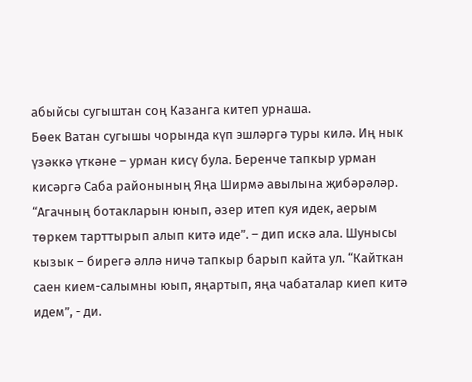абыйсы сугыштан соң Казанга китеп урнаша.
Бөек Ватан сугышы чорында күп эшләргә туры килә. Иң нык үзәккә үткәне – урман кисү була. Беренче тапкыр урман кисәргә Саба районының Яңа Ширмә авылына җибәрәләр. “Агачның ботакларын юнып, әзер итеп куя идек, аерым төркем тарттырып алып китә иде”. – дип искә ала. Шунысы кызык – бирегә әллә ничә тапкыр барып кайта ул. “Кайткан саен кием-салымны юып, яңартып, яңа чабаталар киеп китә идем”, - ди.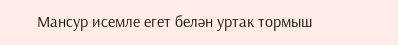Мансур исемле егет белән уртак тормыш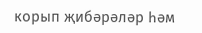корып җибәрәләр һәм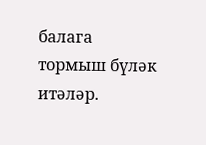балага тормыш бүләк итәләр.